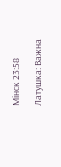Мінск 23:58

Латушка: Важна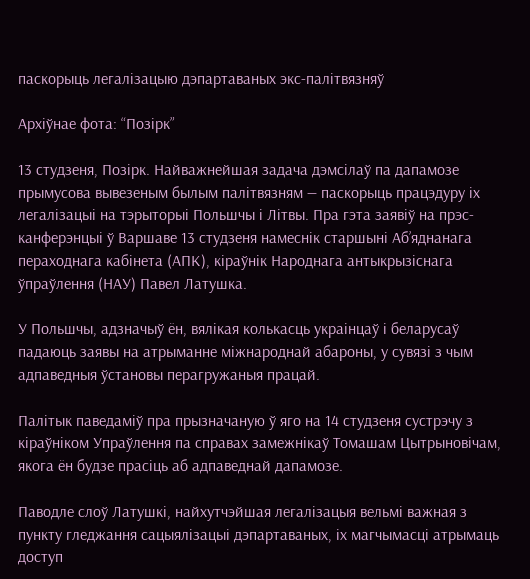паскорыць легалізацыю дэпартаваных экс-палітвязняў

Архіўнае фота: “Позірк”

13 студзеня, Позірк. Найважнейшая задача дэмсілаў па дапамозе прымусова вывезеным былым палітвязням — паскорыць працэдуру іх легалізацыі на тэрыторыі Польшчы і Літвы. Пра гэта заявіў на прэс-канферэнцыі ў Варшаве 13 студзеня намеснік старшыні Аб’яднанага пераходнага кабінета (АПК), кіраўнік Народнага антыкрызіснага ўпраўлення (НАУ) Павел Латушка.

У Польшчы, адзначыў ён, вялікая колькасць украінцаў і беларусаў падаюць заявы на атрыманне міжнароднай абароны, у сувязі з чым адпаведныя ўстановы перагружаныя працай.

Палітык паведаміў пра прызначаную ў яго на 14 студзеня сустрэчу з кіраўніком Упраўлення па справах замежнікаў Томашам Цытрыновічам, якога ён будзе прасіць аб адпаведнай дапамозе.

Паводле слоў Латушкі, найхутчэйшая легалізацыя вельмі важная з пункту гледжання сацыялізацыі дэпартаваных, іх магчымасці атрымаць доступ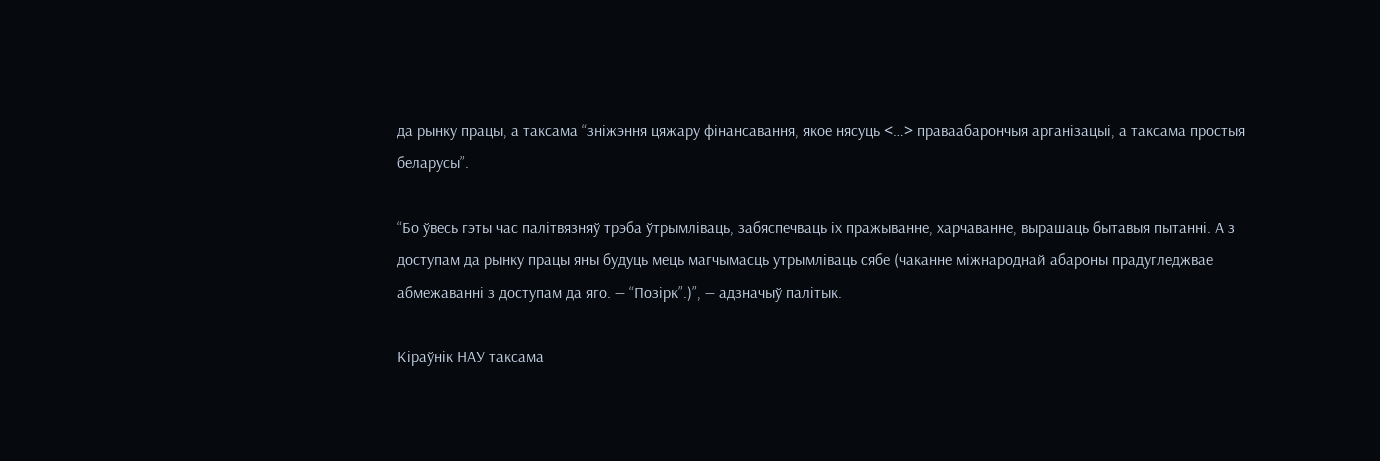да рынку працы, а таксама “зніжэння цяжару фінансавання, якое нясуць <…> праваабарончыя арганізацыі, а таксама простыя беларусы”.

“Бо ўвесь гэты час палітвязняў трэба ўтрымліваць, забяспечваць іх пражыванне, харчаванне, вырашаць бытавыя пытанні. А з доступам да рынку працы яны будуць мець магчымасць утрымліваць сябе (чаканне міжнароднай абароны прадугледжвае абмежаванні з доступам да яго. — “Позірк”.)”, — адзначыў палітык.

Кіраўнік НАУ таксама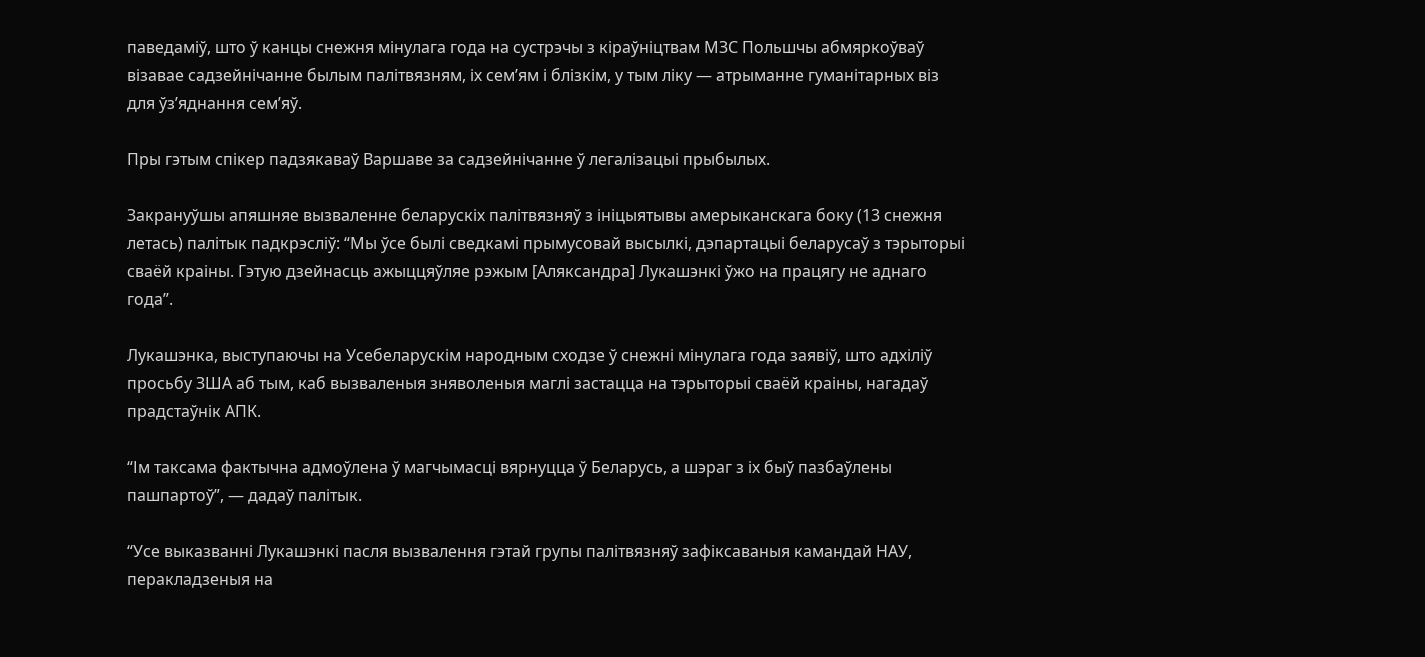паведаміў, што ў канцы снежня мінулага года на сустрэчы з кіраўніцтвам МЗС Польшчы абмяркоўваў візавае садзейнічанне былым палітвязням, іх сем’ям і блізкім, у тым ліку — атрыманне гуманітарных віз для ўз’яднання сем’яў.

Пры гэтым спікер падзякаваў Варшаве за садзейнічанне ў легалізацыі прыбылых.

Закрануўшы апяшняе вызваленне беларускіх палітвязняў з ініцыятывы амерыканскага боку (13 снежня летась) палітык падкрэсліў: “Мы ўсе былі сведкамі прымусовай высылкі, дэпартацыі беларусаў з тэрыторыі сваёй краіны. Гэтую дзейнасць ажыццяўляе рэжым [Аляксандра] Лукашэнкі ўжо на працягу не аднаго года”.

Лукашэнка, выступаючы на Усебеларускім народным сходзе ў снежні мінулага года заявіў, што адхіліў просьбу ЗША аб тым, каб вызваленыя зняволеныя маглі застацца на тэрыторыі сваёй краіны, нагадаў прадстаўнік АПК.

“Ім таксама фактычна адмоўлена ў магчымасці вярнуцца ў Беларусь, а шэраг з іх быў пазбаўлены пашпартоў”, — дадаў палітык.

“Усе выказванні Лукашэнкі пасля вызвалення гэтай групы палітвязняў зафіксаваныя камандай НАУ, перакладзеныя на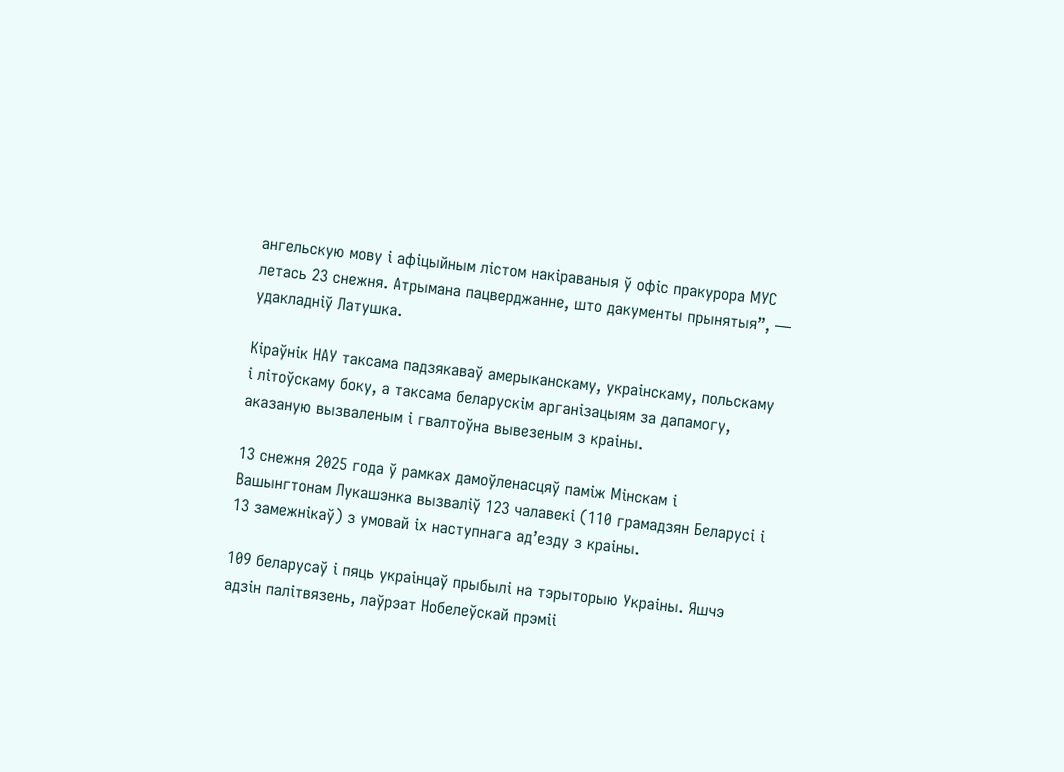ангельскую мову і афіцыйным лістом накіраваныя ў офіс пракурора МУС летась 23 снежня. Атрымана пацверджанне, што дакументы прынятыя”, — удакладніў Латушка.

Кіраўнік НАУ таксама падзякаваў амерыканскаму, украінскаму, польскаму і літоўскаму боку, а таксама беларускім арганізацыям за дапамогу, аказаную вызваленым і гвалтоўна вывезеным з краіны.

13 снежня 2025 года ў рамках дамоўленасцяў паміж Мінскам і Вашынгтонам Лукашэнка вызваліў 123 чалавекі (110 грамадзян Беларусі і 13 замежнікаў) з умовай іх наступнага ад’езду з краіны.

109 беларусаў і пяць украінцаў прыбылі на тэрыторыю Украіны. Яшчэ адзін палітвязень, лаўрэат Нобелеўскай прэміі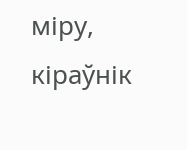міру, кіраўнік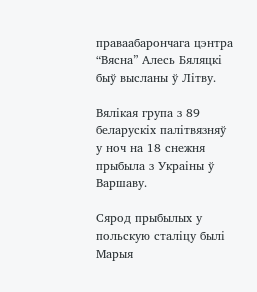праваабарончага цэнтра “Вясна” Алесь Бяляцкі быў высланы ў Літву.

Вялікая група з 89 беларускіх палітвязняў у ноч на 18 снежня прыбыла з Украіны ў Варшаву.

Сярод прыбылых у польскую сталіцу былі Марыя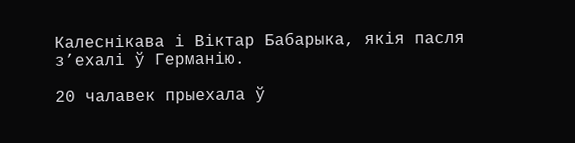Калеснікава і Віктар Бабарыка, якія пасля з’ехалі ў Германію.

20 чалавек прыехала ў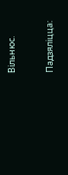Вільнюс.

Падзяліцца: